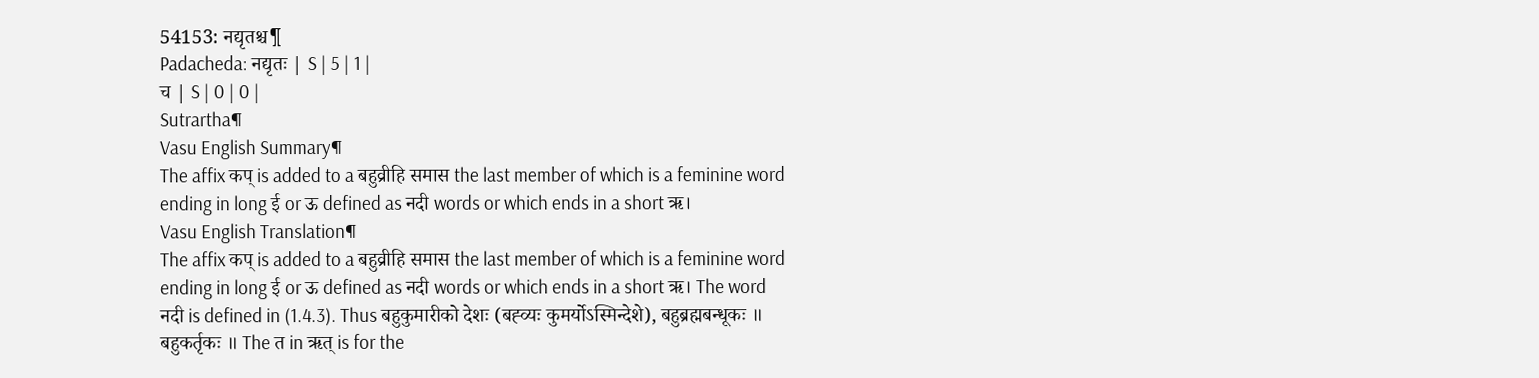54153: नद्यृतश्च¶
Padacheda: नद्यृतः | S | 5 | 1 |
च | S | 0 | 0 |
Sutrartha¶
Vasu English Summary¶
The affix कप् is added to a बहुव्रीहि समास the last member of which is a feminine word ending in long ई or ऊ defined as नदी words or which ends in a short ऋ।
Vasu English Translation¶
The affix कप् is added to a बहुव्रीहि समास the last member of which is a feminine word ending in long ई or ऊ defined as नदी words or which ends in a short ऋ। The word नदी is defined in (1.4.3). Thus बहुकुमारीको देशः (बह्व्यः कुमर्योऽस्मिन्देशे), बहुब्रह्मबन्धूकः ॥ बहुकर्तृकः ॥ The त in ऋत् is for the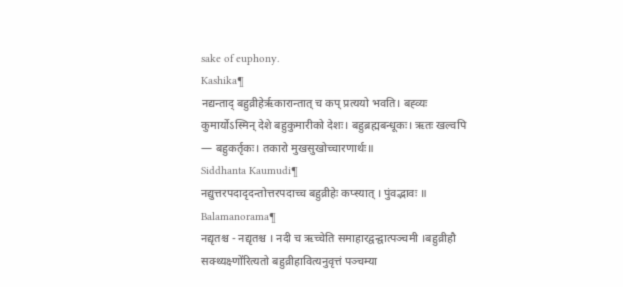sake of euphony.
Kashika¶
नद्यन्ताद् बहुव्रीहेर्ऋकारान्तात् च कप् प्रत्ययो भवति। बह्व्यः कुमार्योऽस्मिन् देशे बहुकुमारीको देशः। बहुब्रह्मबन्धूकः। ऋतः खल्वपि — बहुकर्तृकः। तकारो मुखसुखोच्चारणार्थः॥
Siddhanta Kaumudi¶
नद्युत्तरपदादृदन्तोत्तरपदाच्च बहुव्रीहेः कप्स्यात् । पुंवद्भावः ॥
Balamanorama¶
नद्यृतश्च - नद्यृतश्च । नदी च ऋच्चेति समाहारद्वन्द्वात्पञ्चमी ।बहुव्रीहौ सक्थ्यक्ष्णो॑रित्यतो बहुव्रीहावित्यनुवृत्तं पञ्चम्या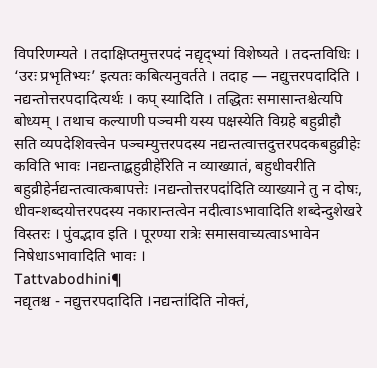विपरिणम्यते । तदाक्षिप्तमुत्तरपदं नद्यृद्भ्यां विशेष्यते । तदन्तविधिः । ‘उरः प्रभृतिभ्यः’ इत्यतः कबित्यनुवर्तते । तदाह — नद्युत्तरपदादिति । नद्यन्तोत्तरपदादित्यर्थः । कप् स्यादिति । तद्धितः समासान्तश्चेत्यपि बोध्यम् । तथाच कल्याणी पञ्चमी यस्य पक्षस्येति विग्रहे बहुव्रीहौ सति व्यपदेशिवत्त्वेन पञ्चम्युत्तरपदस्य नद्यन्तत्वात्तदुत्तरपदकबहुव्रीहेः कविति भावः ।नद्यन्ताद्बहुव्रीहे॑रिति न व्याख्यातं, बहुधीवरीति बहुव्रीहेर्नद्यन्तत्वात्कबापत्तेः ।नद्यन्तोत्तरपदा॑दिति व्याख्याने तु न दोषः, धीवन्शब्दयोत्तरपदस्य नकारान्तत्वेन नदीत्वाऽभावादिति शब्देन्दुशेखरे विस्तरः । पुंवद्भाव इति । पूरण्या रात्रेः समासवाच्यत्वाऽभावेन निषेधाऽभावादिति भावः ।
Tattvabodhini¶
नद्यृतश्च - नद्युत्तरपदादिति ।नद्यन्ता॑दिति नोक्तं,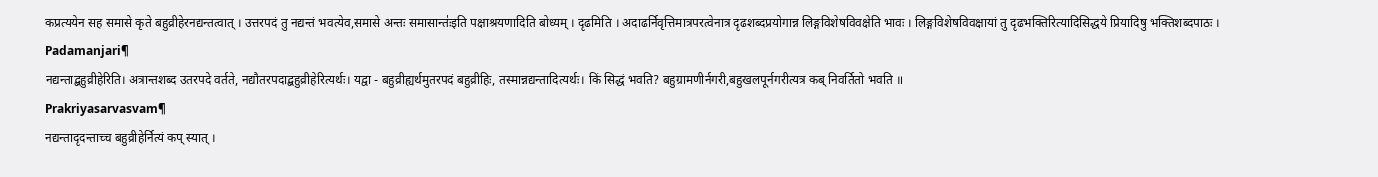कप्रत्ययेन सह समासे कृते बहुव्रीहेरनद्यन्तत्वात् । उत्तरपदं तु नद्यन्तं भवत्येव,समासे अन्तः समासान्तः॑इति पक्षाश्रयणादिति बोध्यम् । दृढमिति । अदाढर्निवृत्तिमात्रपरत्वेनात्र दृढशब्दप्रयोगान्न लिङ्गविशेषविवक्षेति भावः । लिङ्गविशेषविवक्षायां तु दृढभक्तिरित्यादिसिद्धये प्रियादिषु भक्तिशब्दपाठः ।
Padamanjari¶
नद्यन्ताद्बहुव्रीहेरिति। अत्रान्तशब्द उतरपदे वर्तते, नद्यौतरपदाद्बहुव्रीहेरित्यर्थः। यद्वा - बहुव्रीह्यर्थमुतरपदं बहुव्रीहिः, तस्मान्नद्यन्तादित्यर्थः। किं सिद्धं भवति? बहुग्रामणीर्नगरी,बहुखलपूर्नगरीत्यत्र कब् निवर्तितो भवति ॥
Prakriyasarvasvam¶
नद्यन्तादृदन्ताच्च बहुव्रीहेर्नित्यं कप् स्यात् ।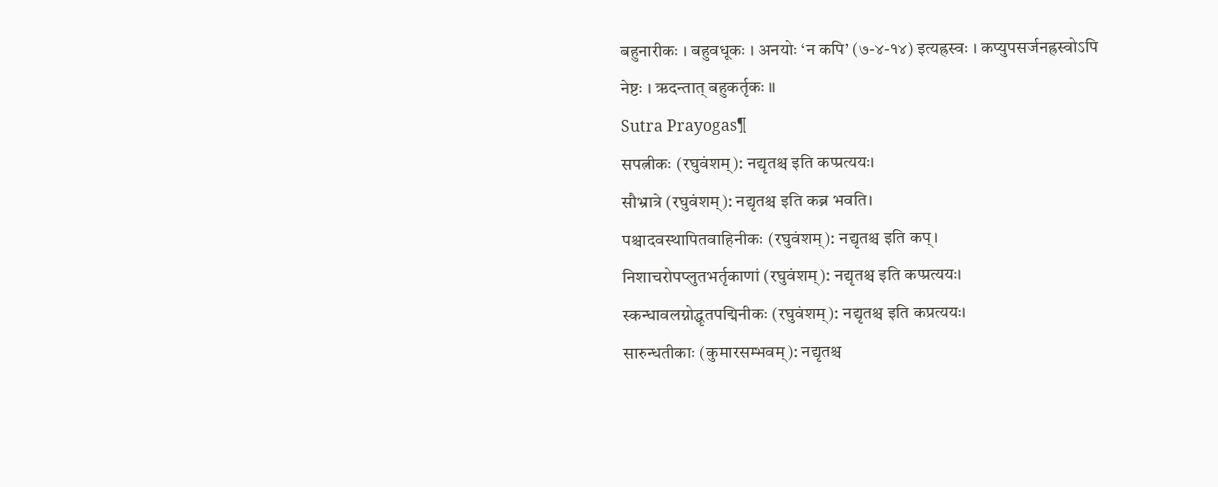बहुनारीकः । बहुवधूकः । अनयोः ‘न कपि’ (७-४-१४) इत्यह्रस्वः । कप्युपसर्जनह्रस्वोऽपि नेष्टः । ऋदन्तात् बहुकर्तृकः ॥
Sutra Prayogas¶
सपत्नीकः (रघुवंशम्): नद्यृतश्च इति कप्प्रत्ययः।
सौभ्रात्रे (रघुवंशम्): नद्यृतश्च इति कब्न भवति।
पश्चादवस्थापितवाहिनीकः (रघुवंशम्): नद्यृतश्च इति कप्।
निशाचरोपप्लुतभर्तृकाणां (रघुवंशम्): नद्यृतश्च इति कप्प्रत्ययः।
स्कन्धावलग्नोद्धृतपद्मिनीकः (रघुवंशम्): नद्यृतश्च इति कप्रत्ययः।
सारुन्धतीकाः (कुमारसम्भवम्): नद्यृतश्च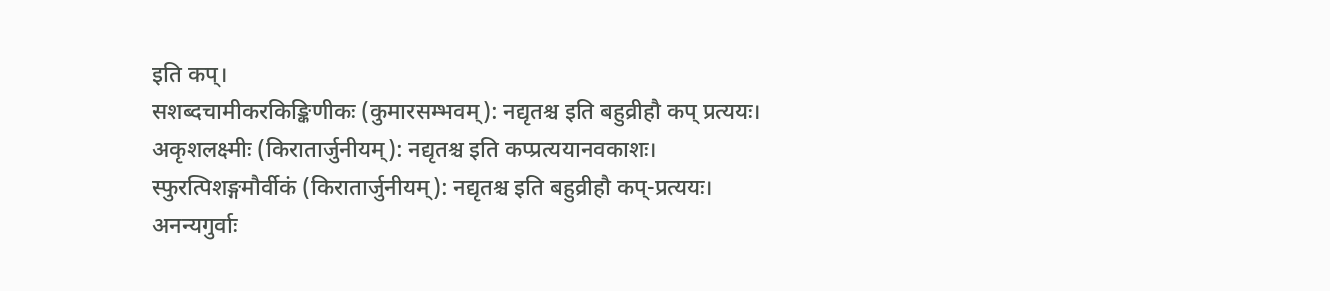इति कप्।
सशब्दचामीकरकिङ्किणीकः (कुमारसम्भवम्): नद्यृतश्च इति बहुव्रीहौ कप् प्रत्ययः।
अकृशलक्ष्मीः (किरातार्जुनीयम्): नद्यृतश्च इति कप्प्रत्ययानवकाशः।
स्फुरत्पिशङ्गमौर्वीकं (किरातार्जुनीयम्): नद्यृतश्च इति बहुव्रीहौ कप्-प्रत्ययः।
अनन्यगुर्वाः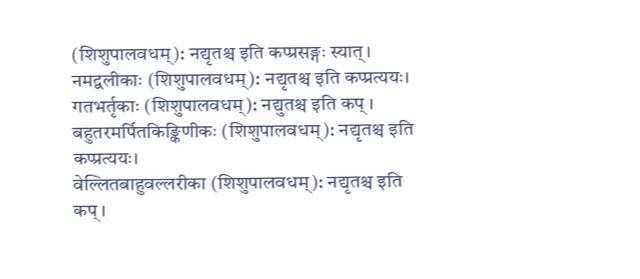(शिशुपालवधम्): नद्यृतश्च इति कप्प्रसङ्गः स्यात्।
नमद्वलीकाः (शिशुपालवधम्): नद्यृतश्च इति कप्प्रत्ययः।
गतभर्तृकाः (शिशुपालवधम्): नद्युतश्च इति कप् ।
बहुतरमर्पितकिङ्किणीकः (शिशुपालवधम्): नद्यृतश्च इति कप्प्रत्ययः।
वेल्लितबाहुवल्लरीका (शिशुपालवधम्): नद्यृतश्च इति कप्।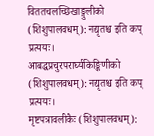विततचलच्छिखाङ्गुलीको (शिशुपालवधम्): नद्यृतश्च इति कप् प्रत्ययः।
आबद्धप्रचुरपरार्घ्यकिङ्किणीको (शिशुपालवधम्): नद्यृतश्च इति कप् प्रत्ययः।
मृष्टपत्रावलीकैः (शिशुपालवधम्):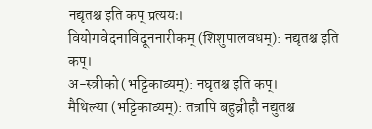नद्यृतश्च इति कप् प्रत्ययः।
वियोगवेदनाविदूननारीकम् (शिशुपालवधम्): नद्यृतश्च इति कप्।
अ-स्त्रीको (भट्टिकाव्यम्): नघृतश्च इति कप्।
मैथिल्या (भट्टिकाव्यम्): तत्रापि बहुव्रीहौ नद्युतश्च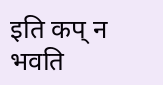इति कप् न भवति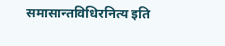समासान्तविधिरनित्य इति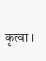कृत्वा ।